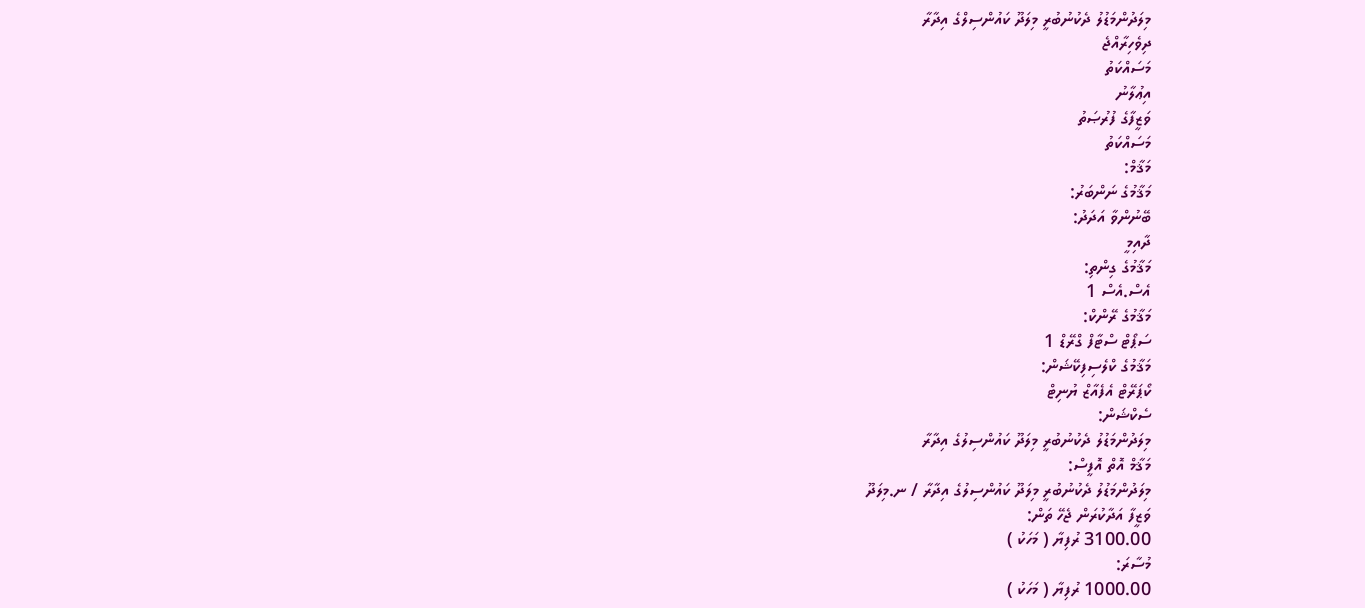މިލަދުންމަޑުލު ދެކުނުބުރީ މިލަދޫ ކައުންސިލްގެ އިދާރާ
ދިވެހިރާއްޖެ
މަސައްކަތު
އިޢުލާނު
ވަޒީފާގެ ފުރުޞަތު
މަސައްކަތު
މަޤާމް:
މަޤާމުގެ ނަންބަރު:
ބޭނުންވާ އަދަދު:
ދާއިމީ
މަޤާމުގެ ގިންތި:
އެސް.އެސް 1
މަޤާމުގެ ރޭންކް:
ސަޕޯޓް ސްޓާފް ގްރޭޑް 1
މަޤާމުގެ ކްލެސިފިކޭޝަން:
ކޯޕަރޭޓް އެފެއާޒް ޔުނިޓް
ސެކްޝަން:
މިލަދުންމަޑުލު ދެކުނުބުރީ މިލަދޫ ކައުންސިލުގެ އިދާރާ
މަޤާމް އޮތް އޮފީސް:
މިލަދުންމަޑުލު ދެކުނުބުރީ މިލަދޫ ކައުންސިލުގެ އިދާރާ / ނ.މިލަދޫ
ވަޒީފާ އަދާކުރަން ޖެހޭ ތަން:
3100.00 ރުފިޔާ ( މަހަކު )
މުސާރަ:
1000.00 ރުފިޔާ ( މަހަކު )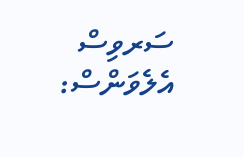ސަރވިސް އެލެވަންސް: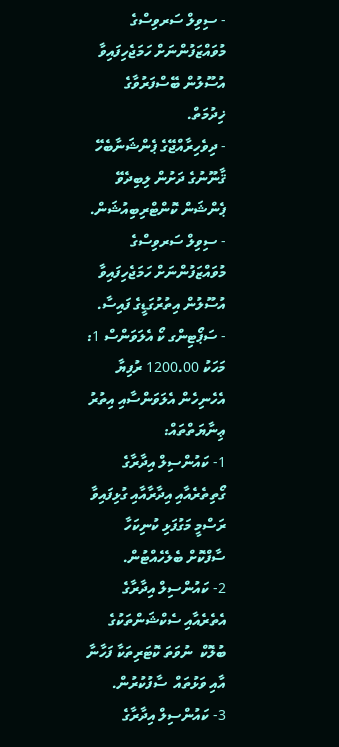- ސިވިލް ސަރވިސްގެ މުވައްޒަފުންނަށް ހަމަޖެހިފައިވާ އުސޫލުން ބޭސްފަރުވާގެ ޚިދުމަތް.
- ދިވެހިރާއްޖޭގެ ޕެންޝަނާބެހޭ ޤާނޫނުގެ ދަށުން ލިބިދެވޭ ޕެންޝަން ކޮންޓްރިބިއުޝަން.
- ސިވިލް ސަރވިސްގެ މުވައްޒަފުންނަށް ހަމަޖެހިފައިވާ އުސޫލުން އިތުރުގަޑީގެ ފައިސާ.
- ސަޕޯޓިންގ ކޯ އެލަވަންސް 1: މަހަކު 1200.00 ރުފިޔާ
އެހެނިހެން އެލަވަންސާއި އިތުރު ޢިނާޔަތްތައް:
1- ކައުންސިލް އިދާރާގެ ގޯތިތެރެއާއި އިދާރާއާއި ގުޅިފައިވާ ރަސްމީ މަގުފަޅި ކުނިކަހާ ސާފްކޮށް ބެލެހެއްޓުން.
2- ކައުންސިލް އިދާރާގެ އެތެރެއާއި ސެކްޝަންތަކުގެ ބުލޮކް  ނުވަތަ ކޮޓަރިތަކާ ފަހާނާ އާއި ވަޅުތައް  ސާފުކުރުން.
3- ކައުންސިލް އިދާރާގެ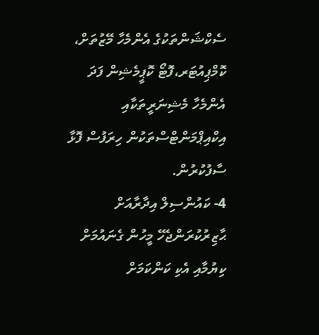ސެކްޝަންތަކުގެ އެންމެހާ މޭޒުތަށް، ކޮމްޕިއުޓަރ،ފޮޓޯ ކޮޕީމެޝިން ފަދަ އެންމެހާ މެޝިނަރީތަކާއި އިކްއިޕްމަންޓްސްތަކުން ހިރަފުސް ފޮޅާ ސާފުކުރުން.
4- ކައުންސިލް އިދާރާއަށް ޙާޒިރުކުރަންޖެހޭ މީހުން ގެނައުމަށް ކިޔުމާއި އެކި ކަންކަމަށް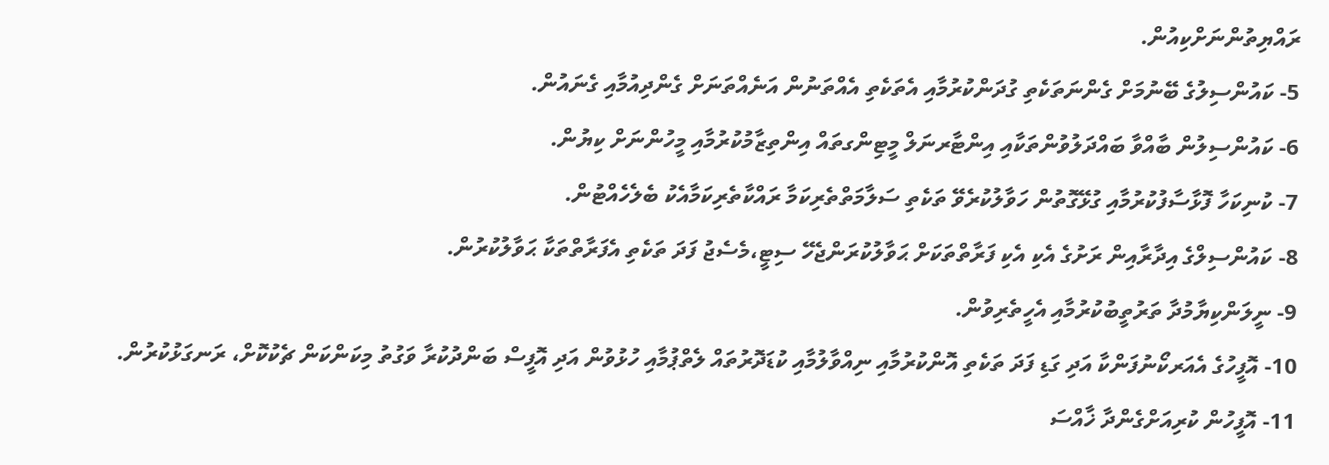ރައްޔިތުންނަށްކިއުން.
5- ކައުންސިލުގެ ބޭނުމަށް ގެންނަތަކެތި ގުދަންކުރުމާއި އެތަކެތި އެއްތަނުން އަނެއްތަނަށް ގެންދިއުމާއި ގެނައުން.
6- ކައުންސިލުން ބާއްވާ ބައްދަލުވުންތަކާއި އިންޓާރނަލް މީޓިންގތައް އިންތިޒާމުކުރުމާއި މީހުންނަށް ކިޔުން.
7- ކުނިކަހާ ފޮޅާސާފުކުރުމާއި ގުޅޭގޮތުން ހަވާލުކުރެވޭ ތަކެތި ސަލާމަތްތެރިކަމާ ރައްކާތެރިކަމާއެކު ބެލެހެއްޓުން.
8- ކައުންސިލްގެ އިދާރާއިން ރަށުގެ އެކި އެކި ފަރާތްތަކަށް ޙަވާލުކުރަންޖެހޭ ސިޓީ،މެސެޖު ފަދަ ތަކެތި އެފަރާތްތަކާ ޙަވާލުކުރުން.
9- ނީލަންކިޔާމުދާ ތަރުތީބުކުރުމާއި އެހީތެރިވުން.
10- އޮފީހުގެ އެއަރކޯނުފަންކާ އަދި ގަޑި ފަދަ ތަކެތި އޮންކުރުމާއި ނިއްވާލުމާއި ކުޑަދޮރުތައް ލެތްޕުމާއި ހުޅުވުން އަދި އޮފީސް ބަންދުކުރާ ވަގުތު މިކަންކަން ޗެކުކޮށް، ރަނގަޅުކުރުން.
11- އޮފީހުން ކުރިއަށްގެންދާ ޚާއްސަ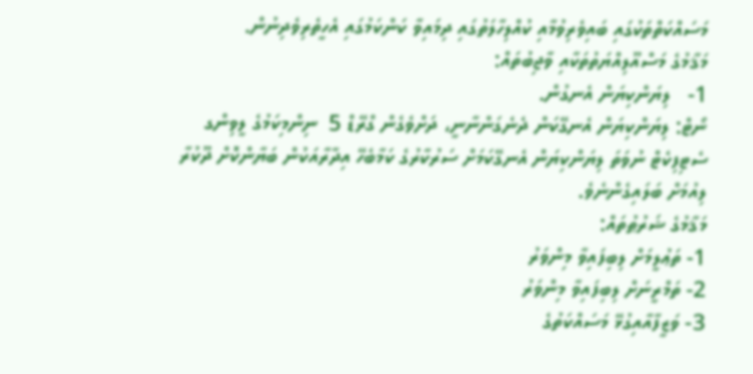މަސައްކަތްތަކުގައި ބައިވެރިވުމާއި ކުއްލިހާލަތުގައި ދިމައިވާ ކަންކަމުގައި އެހީތެރިވެދިނުން.
މަޤާމުގެ މަސްއޫލިއްޔަތުތަކާއި ވާޖިބުތައް:
1-   ލިޔަންކިޔަން އެނގުން.
ނޯޓް: ލިޔަންކިޔަން އެނގޭކަން ދެނެގަންނާނީ، ދަށްވެގެން ގްރޭޑް 5  ނިންމިކަމުގެ ލީވިންގ ސެޓިފިކެޓް ނުވަތަ ލިޔަންކިޔަން އެނގޭކަމަށް ސަރުކާރުގެ ކަމާބެހޭ އިދާރާއަކުން ބަޔާންކޮށް ދޫކުރާ ލިއުމަށް ބަލައިގެންނެވެ.
މަޤާމުގެ ޝަރުޠުތައް:
1- ތަޢުލީމަށް ލިބިފައިވާ މިންވަރު
2- ތަމްރީނަށް ލިބިފައިވާ މިންވަރު
3- ވަޒީފާއާއިގުޅޭ މަސައްކަތުގެ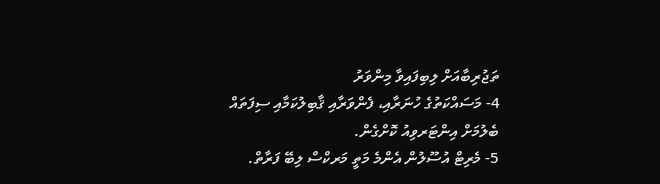ތަޖުރިބާއަށް ލިބިފައިވާ މިންވަރު
4- މަސައްކަތުގެ ހުނަރާއި، ފެންވަރާއި ޤާބިލުކަމާއި ސިފަތައް ބެލުމަށް އިންޓަރވިއު ކޮށްގެން.
5- މެރިޓް އުސޫލުން އެންމެ މަތީ މަރކްސް ލިބޭ ފަރާތް.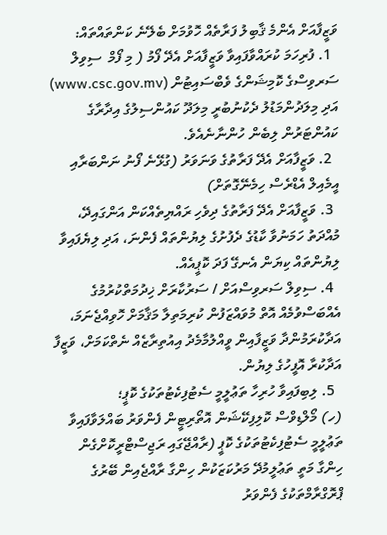ވަޒީފާއަށް އެންމެ ޤާބިލު ފަރާތެއް ހޮވުމަށް ބެލޭނެ ކަންތައްތައް:
  1. ފުރިހަމަ ކުރައްވާފައިވާ ވަޒީފާއަށް އެދޭ ފޯމު ( މި ފޯމް  ސިވިލް ސަރވިސްގެ ކޮމިޝަންގެ ވެބްސައިޓުން (www.csc.gov.mv) އަދި މިލަދުންމަޑުލު ދެކުނުބުރީ މިލަދޫ ކައުންސިލުގެ އިދާރާގެ ކައުންޓަރުން ލިބެން ހުންނާނެއެވެ.
  2. ވަޒީފާއަށް އެދޭ ފަރާތުގެ ވަނަވަރު (ގުޅޭނެ ފޯނު ނަންބަރާއި އީމެއިލް އެޑްރެސް ހިމެނޭގޮތަށް)
  3. ވަޒީފާއަށް އެދޭ ފަރާތުގެ ދިވެހި ރައްޔިތެއްކަން އަންގައިދޭ، މުއްދަތު ހަމަނުވާ ކާޑުގެ ދެފުށުގެ ލިޔުންތައް ފެންނަ، އަދި ލިޔެފައިވާ ލިޔުންތައް ކިޔަން އެނގޭ ފަދަ ކޮޕީއެއް.
  4. ސިވިލް ސަރވިސްއަށް / ސަރުކާރަށް ޚިދުމަތްކުރުމުގެ އެއްބަސްވުމެއް އޮތް މުވައްޒަފުން ކުރިމަތިލާ މަޤާމަށް ހޮވިއްޖެނަމަ، އަދާކުރަމުންދާ ވަޒީފާއިން ވީއްލުމާމެދު އިއުތިރާޒެއް ނެތްކަމަށް، ވަޒީފާ އަދާކުރާ އޮފީހުގެ ލިޔުން.
  5. ލިބިފައިވާ ހުރިހާ ތަޢުލީމީ ސެޓުފިކެޓުތަކުގެ ކޮޕީ؛
(ހ) މޯލްޑިވްސް ކޮލިފިކޭޝަން އޮތޯރިޓީން ފެންވަރު ބައްލަވާފައިވާ ތަޢުލީމީ ސެޓުފިކެޓުތަކުގެ ކޮޕީ (ރާއްޖޭގައި ރަޖިސްޓްރީކޮށްގެން ހިންގާ މަތީ ތަޢުލީމުދޭ މަރުކަޒަކުން ހިންގާ ރާއްޖެއިން ބޭރުގެ ޕްރޮގްރާމްތަކުގެ ފެންވަރު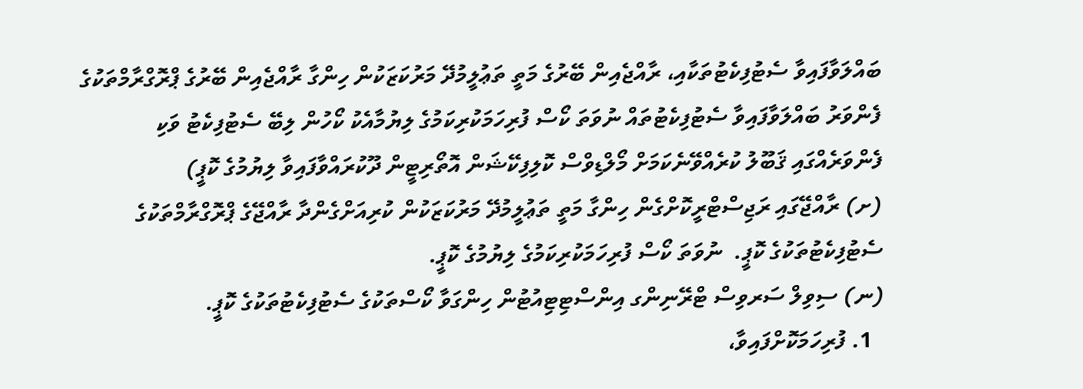ބައްލަވާފައިވާ ސެޓުފިކެޓުތަކާއި، ރާއްޖެއިން ބޭރުގެ މަތީ ތަޢުލީމުދޭ މަރުކަޒަކުން ހިންގާ ރާއްޖެއިން ބޭރުގެ ޕްރޮގްރާމްތަކުގެ ފެންވަރު ބައްލަވާފައިވާ ސެޓުފިކެޓުތައް ނުވަތަ ކޯސް ފުރިހަމަކުރިކަމުގެ ލިޔުމާއެކު ކޯހުން ލިބޭ ސެޓުފިކެޓު ވަކި ފެންވަރެއްގައި ޤަބޫލު ކުރެއްވޭނެކަމަށް މޯލްޑިވްސް ކޮލިފިކޭޝަން އޮތޯރިޓީން ދޫކުރައްވާފައިވާ ލިޔުމުގެ ކޮޕީ)
(ށ) ރާއްޖޭގައި ރަޖިސްޓްރީކޮށްގެން ހިންގާ މަތީ ތަޢުލީމުދޭ މަރުކަޒަކުން ކުރިއަށްގެންދާ ރާއްޖޭގެ ޕްރޮގްރާމްތަކުގެ ސެޓުފިކެޓުތަކުގެ ކޮޕީ.  ނުވަތަ ކޯސް ފުރިހަމަކުރިކަމުގެ ލިޔުމުގެ ކޮޕީ.
(ނ) ސިވިލް ސަރވިސް ޓްރޭނިންގ އިންސްޓިޓިއުޓުން ހިންގަވާ ކޯސްތަކުގެ ސެޓުފިކެޓުތަކުގެ ކޮޕީ.
  1. ފުރިހަމަކޮށްފައިވާ،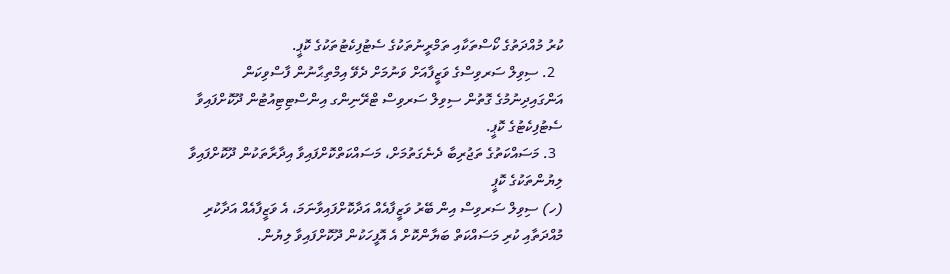ކުރު މުއްދަތުގެ ކޯސްތަކާއި ތަމްރީނުތަކުގެ ސެޓުފިކެޓުތަކުގެ ކޮޕީ.
  2. ސިވިލް ސަރވިސްގެ ވަޒީފާއަށް ވަނުމަށް ދެވޭ އިމްތިޙާނުން ފާސްވިކަން އަންގައިދިނުމުގެ ގޮތުން ސިވިލް ސަރވިސް ޓްރޭނިންގ އިންސްޓިޓިއުޓުން ދޫކޮށްފައިވާ ސެޓުފިކެޓުގެ ކޮޕީ.
  3. މަސައްކަތުގެ ތަޖުރިބާ ދެނެގަތުމަށް، މަސައްކަތްކޮށްފައިވާ އިދާރާތަކުން ދޫކޮށްފައިވާ ލިޔުންތަކުގެ ކޮޕީ
(ހ) ސިވިލް ސަރވިސް އިން ބޭރު ވަޒީފާއެއް އަދާކޮށްފައިވާނަމަ، އެ ވަޒީފާއެއް އަދާކުރި މުއްދަތާއި ކުރި މަސައްކަތް ބަޔާންކޮށް އެ އޮފީހަކުން ދޫކޮށްފައިވާ ލިޔުން.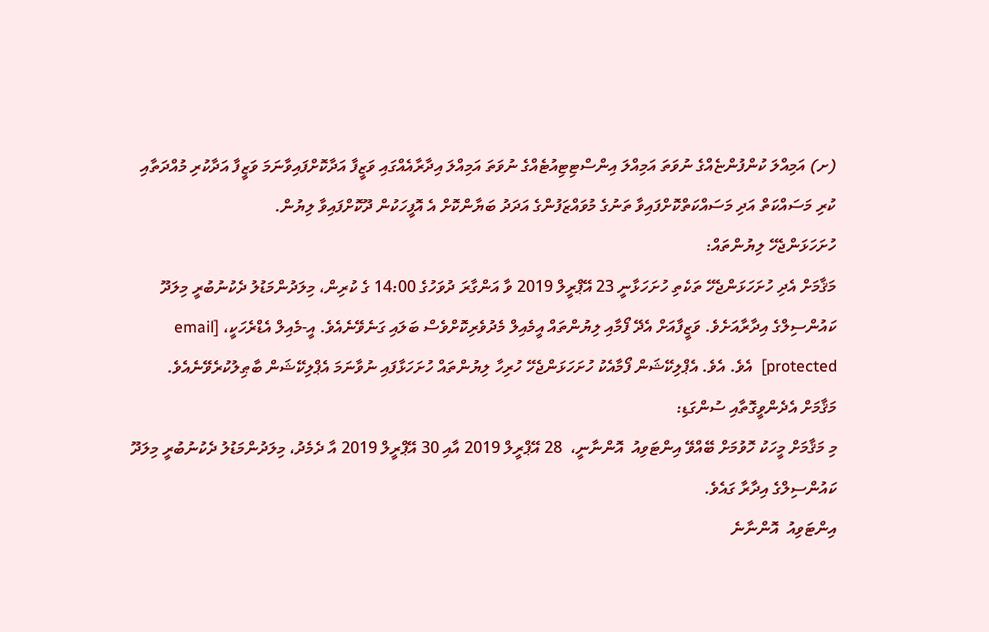(ށ) އަމިއްލަ ކުންފުންޏެއްގެ ނުވަތަ އަމިއްލަ އިންސްޓިޓިއުޓެއްގެ ނުވަތަ އަމިއްލަ އިދާރާއެއްގައި ވަޒީފާ އަދާކޮށްފައިވާނަމަ ވަޒީފާ އަދާކުރި މުއްދަތާއި ކުރި މަސައްކަތް އަދި މަސައްކަތްކޮށްފައިވާ ތަނުގެ މުވައްޒަފުންގެ އަދަދު ބަޔާންކޮށް އެ އޮފީހަކުން ދޫކޮށްފައިވާ ލިޔުން.
ހުށަހަޅަންޖެހޭ ލިޔުންތައް:
މަޤާމަށް އެދި ހުށަހަޅަންޖެހޭ ތަކެތި ހުށަހަޅާނީ 23 އޭޕްރީލް 2019 ވާ އަންގާރަ ދުވަހުގެ 14:00 ގެ ކުރިން، މިލަދުންމަޑުލު ދެކުނުބުރީ މިލަދޫ ކައުންސިލްގެ އިދާރާއަށެވެ. ވަޒީފާއަށް އެދޭ ފޯމާއި ލިޔުންތައް އީމެއިލް މެދުވެރިކޮށްވެސް ބަލައި ގަނެވޭނެއެވެ. އީ-މެއިލް އެޑްރެހަކީ، [email protected]  އެވެ. އެވެ. އެޕްލިކޭޝަން ފޯމާއެކު ހުށަހަޅަންޖެހޭ ހުރިހާ ލިޔުންތައް ހުށަހަޅާފައި ނުވާނަމަ އެޕްލިކޭޝަން ބާޠިލުކުރެވޭނެއެވެ.
މަޤާމަށް އެދެންވީގޮތާއި ސުންގަޑި:
މި މަޤާމަށް މީހަކު ހޮވުމަށް ބޭއްވޭ އިންޓަވިއު  އޮންނާނީ،  28 އޭޕްރީލް 2019 އާއި 30 އޭޕްރީލް 2019 އާ ދެމެދު، މިލަދުންމަޑުލު ދެކުނުބުރީ މިލަދޫ ކައުންސިލްގެ އިދާރާ ގައެވެ.
އިންޓަވިއު  އޮންނާނެ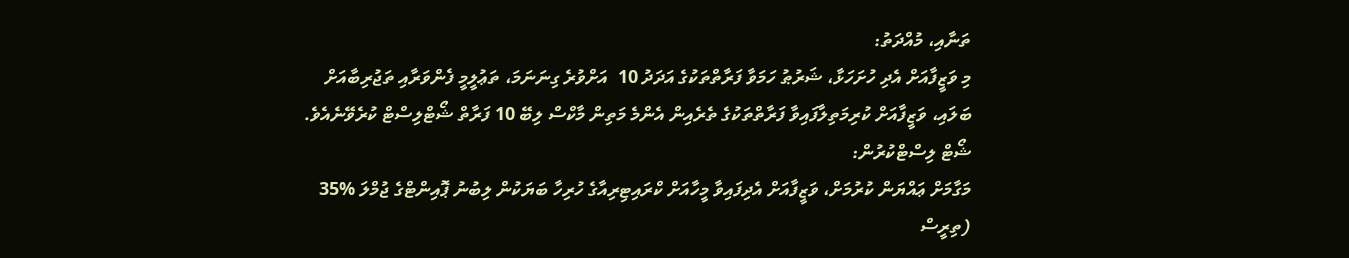ތަނާއި، މުއްދަތު:
މި ވަޒީފާއަށް އެދި ހުށަހަޅާ، ޝަރުޠު ހަމަވާ ފަރާތްތަކުގެ އަދަދު 10  އަށްވުރެ ގިނަނަމަ، ތަޢުލީމީ ފެންވަރާއި ތަޖުރިބާއަށް ބަލައި، ވަޒީފާއަށް ކުރިމަތިލާފައިވާ ފަރާތްތަކުގެ ތެރެއިން އެންމެ މަތިން މާކްސް ލިބޭ 10 ފަރާތް ޝޯޓްލިސްޓް ކުރެވޭނެއެވެ.
ޝޯޓް ލިސްޓްކުރުން:
މަގާމަށް ޢައްޔަން ކުރުމަށް، ވަޒީފާއަށް އެދިފައިވާ މީހާއަށް ކްރައިޓިރިއާގެ ހުރިހާ ބަޔަކުން ލިބުނު ޕޮއިންޓްގެ ޖުމްލަ %35 (ތިރީސް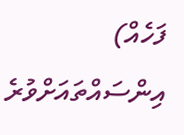ފަހެއް) އިންސައްތައަށްވުރެ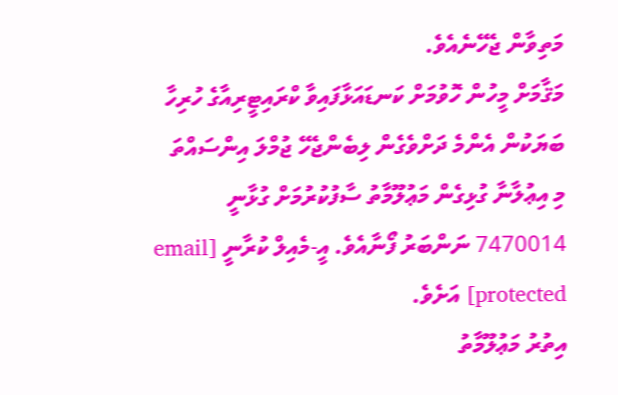މަތިވާން ޖެހޭނެއެވެ.
މަޤާމަށް މީހުން ހޮވުމަށް ކަނޑައަޅާފައިވާ ކްރައިޓީރިއާގެ ހުރިހާ ބަޔަކުން އެންމެ ދަށްވެގެން ލިބެންޖެހޭ ޖުމްލަ އިންސައްތަ
މި އިޢުލާނާ ގުޅިގެން މަޢުލޫމާތު ސާފުކުރުމަށް ގުޅާނީ 7470014 ނަންބަރު ފޯނާއެވެ. އީ-މެއިލް ކުރާނީ [email protected] އަށެވެ.
އިތުރު މަޢުލޫމާތު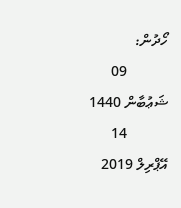ހޯދުން:
           09 ޝަޢުބާން 1440
           14 އޭޕްރިލް 2019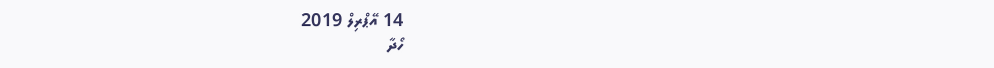14 އޭޕްރިލް 2019
ހޯދާ